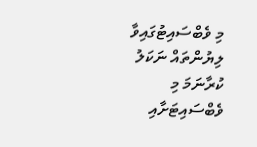މި ވެބްސައިޓުގައިވާ ލިޔުންތައް ނަކަލު ކުރާނަމަ މި ވެބްސައިޓަށާއި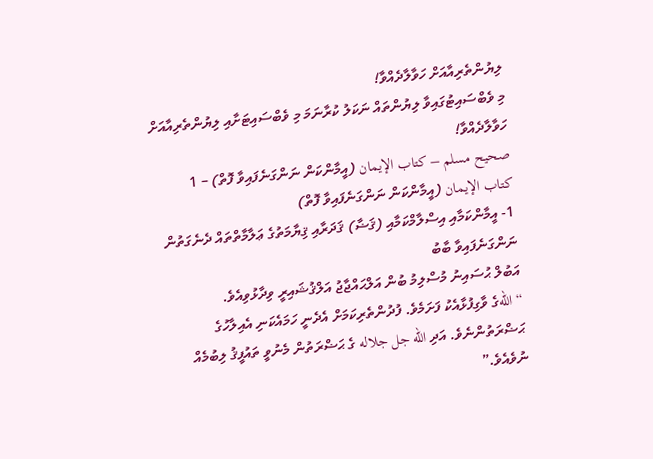ލިޔުންތެރިއާއަށް ހަވާލާދެއްވާ!
މި ވެބްސައިޓުގައިވާ ލިޔުންތައް ނަކަލު ކުރާނަމަ މި ވެބްސައިޓަށާއި ލިޔުންތެރިއާއަށް ހަވާލާދެއްވާ!
صحيح مسلم – كتاب الإيمان (އީމާންކަން ނަންގަނެފައިވާ ފޮތް) – 1
كتاب الإيمان (އީމާންކަން ނަންގަނެފައިވާ ފޮތް)
1- އީމާންކަމާއި އިސްލާމްކަމާއި (ޤަޟާ) ޤަދަރާއި ޤިޔާމަތުގެ ޢަލާމާތްތައް ދެނެގަތުން ނަންގަނެފައިވާ ބާބު
އަބުލް ޙުސައިނު މުސްލިމު ބުން އަލްޙައްޖާޖު އަލްޤުޝައިރީ ވިދާޅުވިއެވެ.
“اللهގެ ވާގިފުޅާއެކު ފަށަމެވެ. ފުދުންތެރިކަމަށް އެދެނީ ހަމައެކަނި އެއިލާހުގެ ޙަޟްރަތުންނެވެ. އަދި الله جل جلاله ގެ ޙަޟްރަތުން މެނުވީ ތައުފީޤު ލިބުމެއް ނުވެއެވެ.”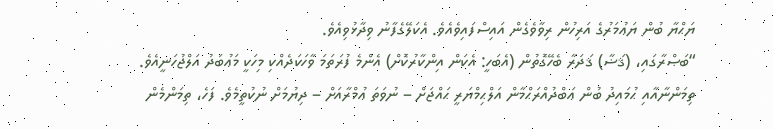ޔަޙްޔާ ބުން ޔަޢުމަރުގެ އަރިހުން ރިވާވެގެން އައިސްފައިވެއެވެ. އެކަލޭގެފާނު ވިދާޅުވިއެވެ.
“ބަޞްރާގައި، (ޤަޟާ) ޤަދަރާ ބެހޭގޮތުން (އެބަހީ: އެކަން އިންކާރުކޮށް) އެންމެ ފުރަތަމަ ވާހަކަދެއްކި މިހަކީ މަޢުބަދު އަލްޖުހަނީއެވެ. ތިމަންނާއާއި ޙުމައިދު ބުން ޢަބްދުއްރަޙްމާން އަލްޙިމްޔަރީ ޙައްޖަށް – ނުވަތަ ޢުމްރާއަށް – ދިޔުމަށް ނުކުތީމެވެ. ފަހެ، ތިމަންމެން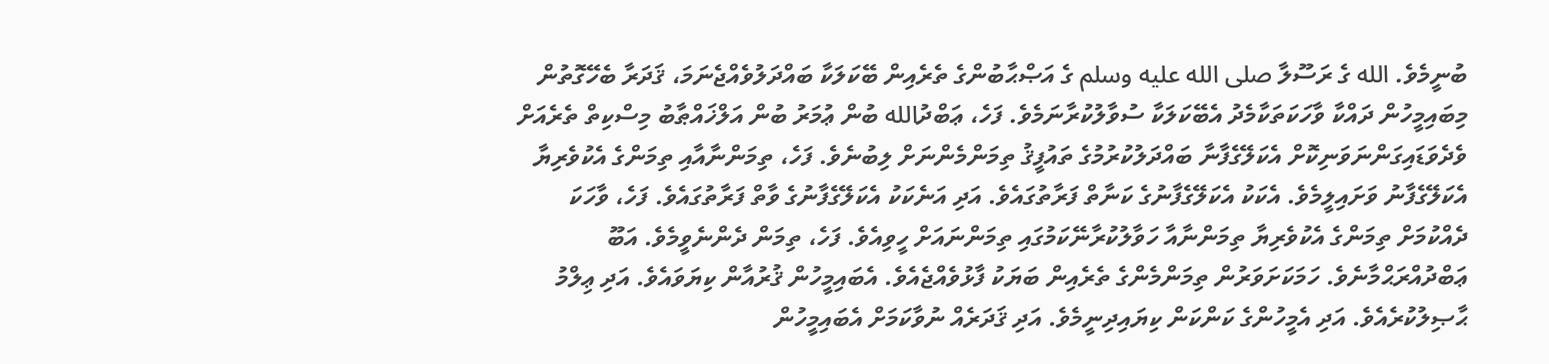ބުނީމެވެ. الله ގެ ރަސޫލާ صلى الله عليه وسلم ގެ އަޞްޙާބުންގެ ތެރެއިން ބޭކަލަކާ ބައްދަލުވެއްޖެނަމަ، ޤަދަރާ ބެހޭގޮތުން މިބައިމީހުން ދައްކާ ވާހަކަތަކާމެދު އެބޭކަލަކާ ސުވާލުކުރާނަމެވެ. ފަހެ، ޢަބްދުالله ބުން ޢުމަރު ބުން އަލްޚައްޠާބު މިސްކިތް ތެރެއަށް ވެދެވަޑައިގަންނަވަނިކޮށް އެކަލޭގެފާނާ ބައްދަލުކުރުމުގެ ތައުފީޤު ތިމަންމެންނަށް ލިބުނެވެ. ފަހެ، ތިމަންނާއާއި ތިމަންގެ އެކުވެރިޔާ އެކަލޭގެފާނު ވަށައިލީމެވެ. އެކަކު އެކަލޭގެފާނުގެ ކަނާތް ފަރާތުގައެވެ. އަދި އަނެކަކު އެކަލޭގެފާނުގެ ވާތް ފަރާތުގައެވެ. ފަހެ، ވާހަކަ ދެއްކުމަށް ތިމަންގެ އެކުވެރިޔާ ތިމަންނާއާ ހަވާލުކުރާނޭކަމުގައި ތިމަންނައަށް ހީވިއެވެ. ފަހެ، ތިމަން ދެންނެވީމެވެ. އަބޫ ޢަބްދުއްރަޙްމާނެވެ. ހަމަކަށަވަރުން ތިމަންމެންގެ ތެރެއިން ބަޔަކު ފާޅުވެއްޖެއެވެ. އެބައިމީހުން ޤުރުއާން ކިޔަވައެވެ. އަދި ޢިލްމު ޙާޞިލުކުރެއެވެ. އަދި އެމީހުންގެ ކަންކަން ކިޔައިދިނީމެވެ. އަދި ޤަދަރެއް ނުވާކަމަށް އެބައިމީހުން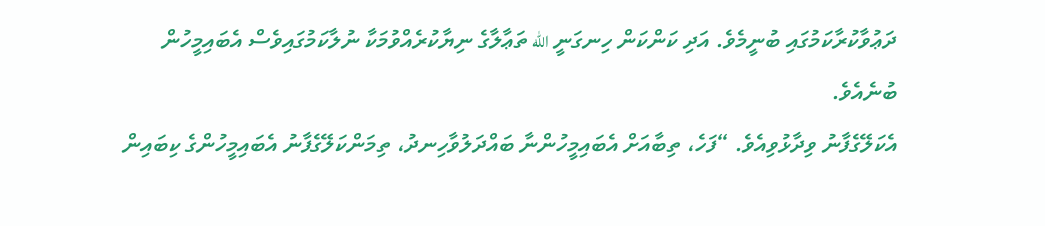ދަޢުވާކުރާކަމުގައި ބުނީމެވެ. އަދި ކަންކަން ހިނގަނީ الله ތަޢާލާގެ ނިޔާކުރެއްވުމަކާ ނުލާކަމުގައިވެސް އެބައިމީހުން ބުނެއެވެ.
އެކަލޭގެފާނު ވިދާޅުވިއެވެ. “ފަހެ، ތިބާއަށް އެބައިމީހުންނާ ބައްދަލުވާހިނދު، ތިމަންކަލޭގެފާނު އެބައިމީހުންގެ ކިބައިން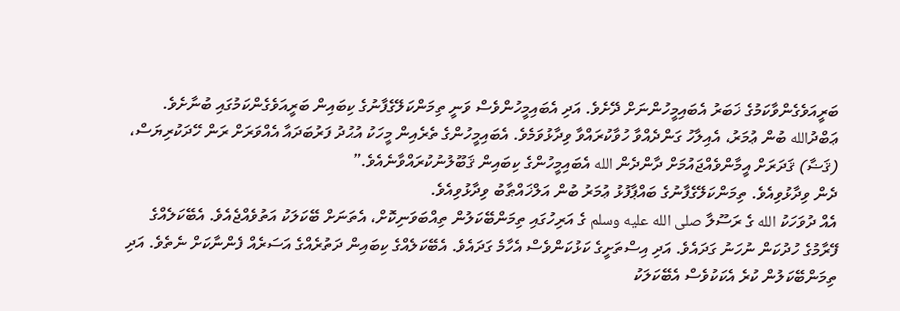ބަރީއަވެގެންވާކަމުގެ ޚަބަރު އެބައިމީހުންނަށް ދޭށެވެ. އަދި އެބައިމީހުންވެސް ވަނީ ތިމަންކަލޭގެފާނުގެ ކިބައިން ބަރީއަވެގެންކަމުގައި ބުނާށެވެ. ޢަބްދުالله ބުން ޢުމަރު، އެއިލާހު ގަންދެއްވާ ހުވާކުރައްވާ ވިދާޅުވަމެވެ. އެބައިމީހުންގެ ތެރެއިން މީހަކު އުޙުދު ފަރުބަދައާ އެއްވަރަށް ރަން ހޭދަކުރިޔަސް، (ޤަޟާ) ޤަދަރަށް އީމާންވެއްޖައުމަށް ދާންދެން الله އެބައިމީހުންގެ ކިބައިން ޤަބޫލުނުކުރައްވާނެއެވެ.”
ދެން ވިދާޅުވިއެވެ. ތިމަންކަލޭގެފާނުގެ ބައްޕާފުޅު ޢުމަރު ބުން އަލްޚައްޠާބު ވިދާޅުވިއެވެ.
އެއް ދުވަހަކު الله ގެ ރަސޫލާ صلى الله عليه وسلم ގެ އަރިހުގައި ތިމަންބޭކަލުން ތިއްބަވަނިކޮށް، އެތަނަށް ބޭކަލަކު އަތުވެއްޖެއެވެ. އެބޭކަލެއްގެ ފޭރާމުގެ ހުދުކަން ނުހަނު ގަދައެވެ. އަދި އިސްތަށީގެ ކަޅުކަންވެސް އެހާމެ ގަދައެވެ. އެބޭކަލެއްގެ ކިބައިން ދަތުރެއްގެ އަސަރެއް ފެންނާކަށް ނެތެވެ. އަދި ތިމަންބޭކަލުން ކުރެ އެކަކުވެސް އެބޭކަލަކު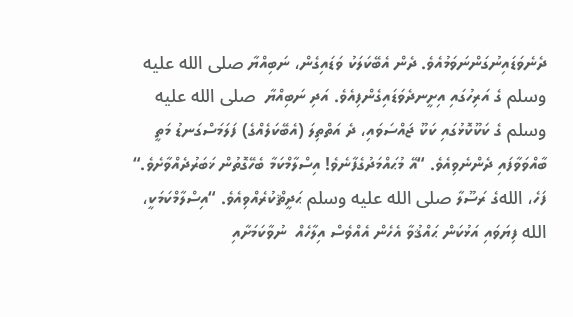ދެނެވަޑައިނުގަންނަވަމުއެވެ. ދެން އެބޭކަލަކު ވަޑައިގެން، ނަބިއްޔާ صلى الله عليه وسلم ގެ އަރިހުގައި އިށީނދެވަޑައިގެންފިއެވެ. އަދި ނަބިއްޔާ  صلى الله عليه وسلم ގެ ކަކޫކޮޅުގައި ކަކޫ ޖައްސަވައި، ދެ އަތްތިލަ (އެބޭކަލެއްގެ) ފަލަމަސްގަނޑު މަތީ ބާއްވަވާފައި ދެންނެވިއެވެ. “އޭ މުޙައްމަދުގެފާނެވެ! އިސްލާމްކަމާ ބެހޭގޮތުން ޚަބަރުދެއްވާށެވެ.“
ފަހެ، اللهގެ ރަސޫލާ صلى الله عليه وسلم ޙަދީޘްކުރެއްވިއެވެ. “އިސްލާމްކަމަކީ، الله ފިޔަވައި އަޅުކަން ޙައްޤުވާ އެހެން އެއްވެސް އިލާހެއް  ނުވާކަމަށާއި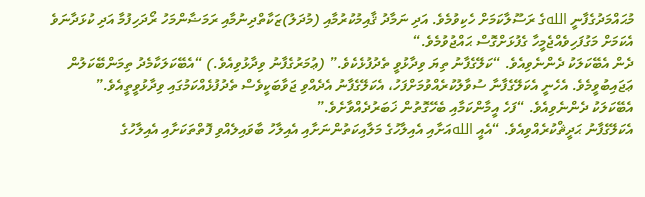މުޙައްމަދުގެފާނީ اللهގެ ރަސޫލާކަމަށް ހެކިވުމެވެ. އަދި ނަމާދު ޤާއިމުކުރުމާއި (މުދަލު)ޒަކާތްދިނުމާއި ރަމަޟާންމަހު ރޯދަހިފުމާ އަދި ކުޅަދާނަވެ އެކަމަށް މަގުފަހިވެއްޖެމީހާ ގެފުޅަށްގޮސް ޙައްޖުވުމެވެ.“
ދެން އެބޭކަލަކު ދެންނެވިއެވެ. “ކަލޭގެފާނު ތިޔަ ވިދާޅުވީ ތެދުފުޅެކެވެ.” (ޢުމަރުގެފާނު ވިދާޅުވިއެވެ.) “އެބޭކަލަކާމެދު ތިމަންބޭކަލުން ޢަޖައިބުވީމެވެ. އެހެނީ އެކަލޭގެފާނާ ސުވާލުކުރެއްވުމަށްފަހު، އެކަލޭގެފާނު އެދެއްވި ޖަވާބަކީވެސް ތެދުފުޅެއްކަމުގައި ވިދާޅުވީތީއެވެ.”
އެބޭކަލަކު ދެންނެވިއެވެ. “ފަހެ އީމާންކަމާއި ބެހޭގޮތުން ޚަބަރުދެއްވާށެވެ.”
އެކަލޭގެފާނު ޙަދީޘްކުރެއްވިއެވެ. “އެއީ اللهއަށާއި އެއިލާހުގެ މަލާއިކަތުންނަށާއި އެއިލާހު ބާވައިލެއްވި ފޮތްތަކަށާއި އެއިލާހުގެ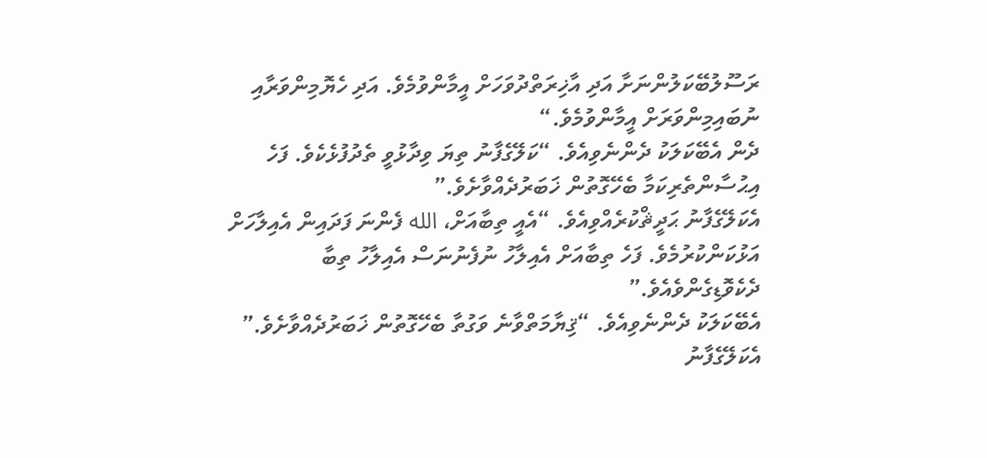ރަސޫލުބޭކަލުންނަށާ އަދި އާޚިރަތްދުވަހަށް އީމާންވުމެވެ. އަދި ހެޔޮމިންވަރާއި ނުބައިމިންވަރަށް އީމާންވުމެވެ.“
ދެން އެބޭކަލަކު ދެންނެވިއެވެ. “ކަލޭގެފާނު ތިޔަ ވިދާޅުވީ ތެދުފުޅެކެވެ. ފަހެ އިޙުސާންތެރިކަމާ ބެހޭގޮތުން ޚަބަރުދެއްވާށެވެ.”
އެކަލޭގެފާނު ޙަދީޘްކުރެއްވިއެވެ. “އެއީ ތިބާއަށް، الله ފެންނަ ފަދައިން އެއިލާހަށް އަޅުކަންކުރުމެވެ. ފަހެ ތިބާއަށް އެއިލާހު ނުފެނުނަސް އެއިލާހު ތިބާ ދެކެވޮޑިގެންވެއެވެ.”
އެބޭކަލަކު ދެންނެވިއެވެ. “ޤިޔާމަތްވާނެ ވަގުތާ ބެހޭގޮތުން ޚަބަރުދެއްވާށެވެ.” އެކަލޭގެފާނު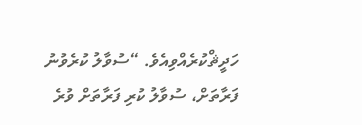ހަދީޘްކުރެއްވިއެވެ. “ސުވާލު ކުރެވުނު ފަރާތަށް، ސުވާލު ކުރި ފަރާތަށް ވުރެ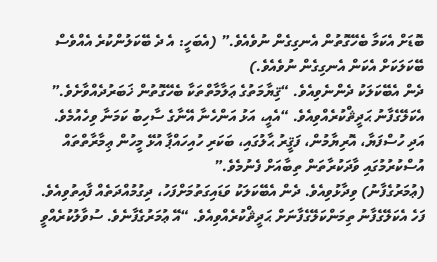ބޮޑަށް އެކަމާ ބެހޭގޮތުން އެނގިގެން ނުވެއެވެ.” (އެބަހީ: އެ ދެ ބޭކަލުންކުރެ އެއްވެސް ބޭކަލަކަށް އެކަން އެނގިގެން ނުވެއެވެ.)
ދެން އެބޭކަލަކު ދެންނެވިއެވެ. “ޤިޔާމަތުގެ ޢަލާމާތްތަކާ ބެހޭގޮތުން ޚަބަރުދެއްވާށެވެ.”
އެކަލޭގެފާނު ޙަދީޘްކުރެއްވިއެވެ. “އެއީ، އަޅު އަންހެނާ އޭނާގެ ސާހިބު ކަމަނާ ވިހެއުމެވެ. އަދި ހުސްފަޔާ، އޮރިޔާމުން، ފަޤީރު ޙާލުގައި، ބަކަރި ހުއިހައްޕާ އުޅޭ މީހުން ޢިމާރާތްތައް އުސްކުރުމުގައި ވާދަކުރާތަން ތިބާއަށް ފެނުމެވެ.”
(ޢުމަރުގެފާނު) ވިދާޅުވިއެވެ. ދެން އެބޭކަލަކު ވަޑައިގަތުމަށްފަހު، ދިގުމުއްދަތެއް ފާއިތުވިއެވެ. ފަހެ އެކަލޭގެފާނު ތިމަންކަލޭގެފާނަށް ޙަދީޘްކުރެއްވިއެވެ. “އޭ ޢުމަރުގެފާނެވެ. ސުވާލުކުރެއްވީ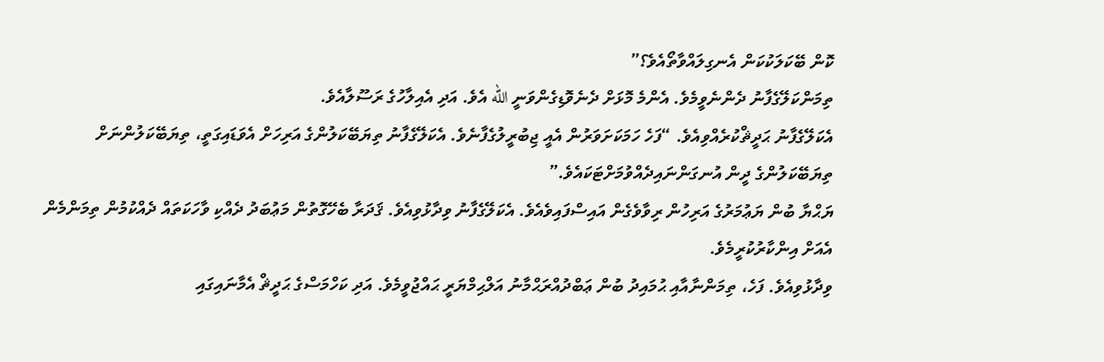ކޮން ބޭކަލަކުކަން އެނގިލައްވާތޯއެވެ؟”
ތިމަންކަލޭގެފާނު ދެންނެވީމެވެ. އެންމެ މޮޅަށް ދެނެވޮޑިގެންވަނީ الله އެވެ. އަދި އެއިލާހުގެ ރަސޫލާއެވެ.
އެކަލޭގެފާނު ޙަދީޘްކުރެއްވިއެވެ. “ފަހެ ހަމަކަށަވަރުން އެއީ ޖިބުރީލުގެފާނެވެ. އެކަލޭގެފާނު ތިޔަބޭކަލުންގެ އަރިހަށް އެވަޑައިގަތީ، ތިޔަބޭކަލުންނަށް ތިޔަބޭކަލުންގެ ދީން އުނގަންނައިދެއްވުމަށްޓަކައެވެ.”
ޔަޙްޔާ ބުން ޔަޢުމަރުގެ އަރިހުން ރިވާވެގެން އައިސްފައިވެއެވެ. އެކަލޭގެފާނު ވިދާޅުވިއެވެ. ޤަދަރާ ބެހޭގޮތުން މަޢުބަދު ދެއްކި ވާހަކަތައް ދެއްކުމުން ތިމަންމެން އެއަށް އިންކާރުކުރީމެވެ.
ވިދާޅުވިއެވެ. ފަހެ، ތިމަންނާއާއި ޙުމައިދު ބުން ޢަބްދުއްރަޙްމާނު އަލްޙިމްޔަރީ ޙައްޖުވީމެވެ. އަދި ކަހްމަސްގެ ޙަދީޘް އެމާނައިގައި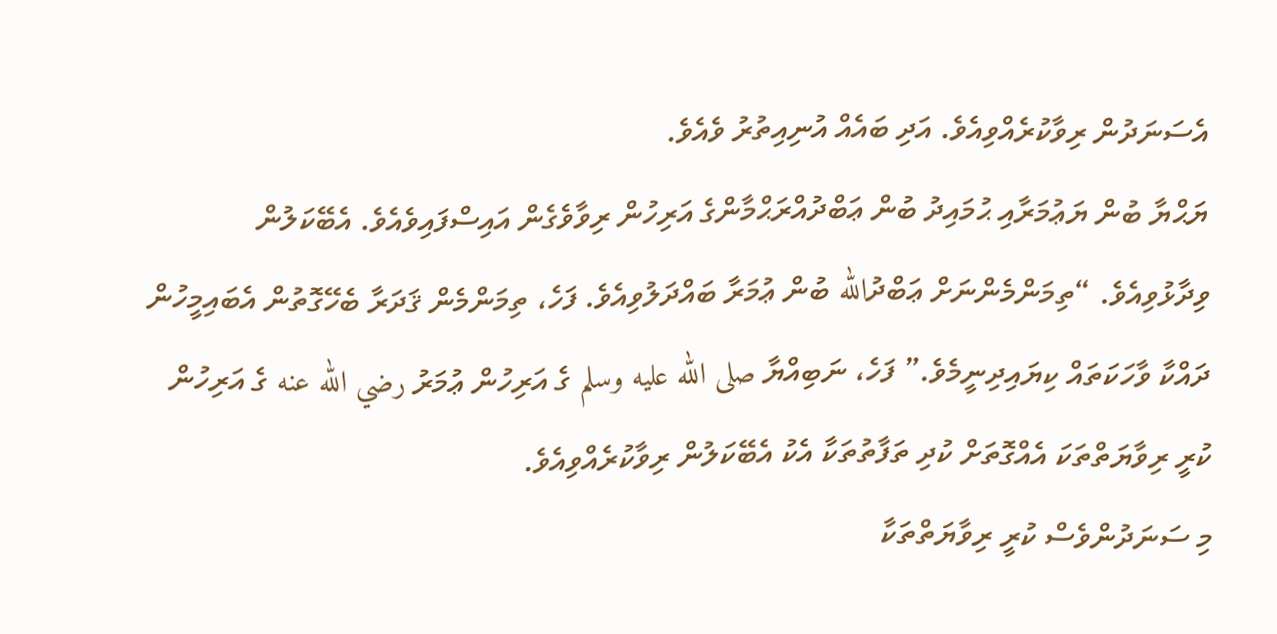އެސަނަދުން ރިވާކުރެއްވިއެވެ. އަދި ބައެއް އުނިއިތުރު ވެއެވެ.
ޔަޙްޔާ ބުން ޔަޢުމަރާއި ޙުމައިދު ބުން ޢަބްދުއްރަޙްމާންގެ އަރިހުން ރިވާވެގެން އައިސްފައިވެއެވެ. އެބޭކަލުން ވިދާޅުވިއެވެ. “ތިމަންމެންނަށް ޢަބްދުالله ބުން ޢުމަރާ ބައްދަލުވިއެވެ. ފަހެ، ތިމަންމެން ޤަދަރާ ބެހޭގޮތުން އެބައިމީހުން ދައްކާ ވާހަކަތައް ކިޔައިދިނީމެވެ.” ފަހެ، ނަބިއްޔާ صلى الله عليه وسلم ގެ އަރިހުން ޢުމަރު رضي الله عنه ގެ އަރިހުން ކުރީ ރިވާޔަތްތަކަ އެއްގޮތަށް ކުދި ތަފާތުތަކާ އެކު އެބޭކަލުން ރިވާކުރެއްވިއެވެ.
މި ސަނަދުންވެސް ކުރީ ރިވާޔަތްތަކާ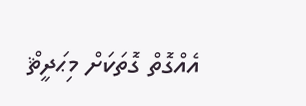އެއްގޮތް ގޮތަކަށް މިޙަދީޘް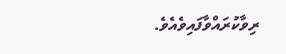ރިވާކުރައްވާފައިވެއެވެ.